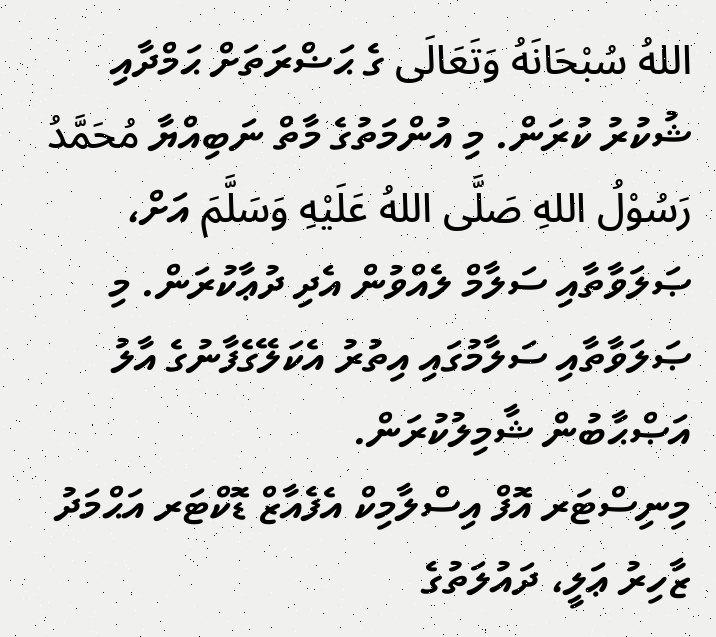اللهُ سُبْحَانَهُ وَتَعَالَى ގެ ޙަޟްރަތަށް ޙަމްދާއި ޝުކުރު ކުރަން. މި އުންމަތުގެ މާތް ނަބިއްޔާ مُحَمَّدُ رَسُوْلُ اللهِ صَلَّى اللهُ عَلَيْهِ وَسَلَّمَ އަށް، ޞަލަވާތާއި ސަލާމް ލެއްވުން އެދި ދުޢާކުރަން. މި ޞަލަވާތާއި ސަލާމުގައި އިތުރު އެކަލޭގެފާނުގެ އާލު އަޞްޙާބުން ޝާމިލުކުރަން.
މިނިސްޓަރ އޮފް އިސްލާމިކް އެފެއާޒް ޑޮކްޓަރ އަޙްމަދު ޒާހިރު ޢަލީ، ދައުލަތުގެ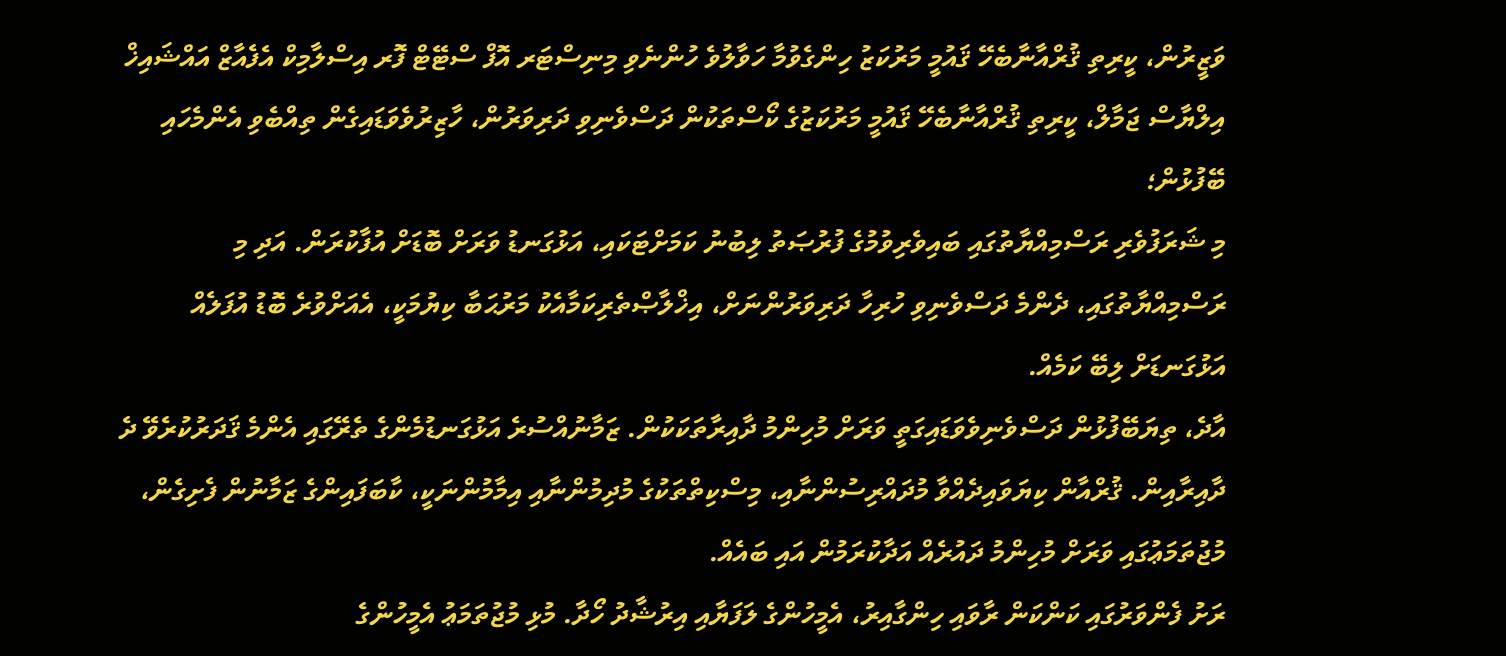ވަޒީރުން، ކީރިތި ޤުރްއާނާބެހޭ ޤައުމީ މަރުކަޒު ހިންގެވުމާ ހަވާލުވެ ހުންނެވި މިނިސްޓަރ އޮފް ސްޓޭޓް ފޮރ އިސްލާމިކް އެފެއާޒް އައްޝައިޚް އިލްޔާސް ޖަމާލް، ކީރިތި ޤުރްއާނާބެހޭ ޤައުމީ މަރުކަޒުގެ ކޯސްތަކުން ދަސްވެނިވި ދަރިވަރުން، ހާޒިރުވެވަޑައިގެން ތިއްބެވި އެންމެހައި ބޭފުޅުން؛
މި ޝަރަފުވެރި ރަސްމިއްޔާތުގައި ބައިވެރިވުމުގެ ފުރުޞަތު ލިބުނު ކަމަށްޓަކައި، އަޅުގަނޑު ވަރަށް ބޮޑަށް އުފާކުރަން. އަދި މި ރަސްމިއްޔާތުގައި، ދެންމެ ދަސްވެނިވި ހުރިހާ ދަރިވަރުންނަށް، އިޚްލާޞްތެރިކަމާއެކު މަރުޙަބާ ކިޔުމަކީ، އެއަށްވުރެ ބޮޑު އުފަލެއް އަޅުގަނޑަށް ލިބޭ ކަމެއް.
އާދެ، ތިޔަބޭފުޅުން ދަސްވެނިވެވަޑައިގަތީ ވަރަށް މުހިންމު ދާއިރާތަކަކުން. ޒަމާނުއްސުރެ އަޅުގަނޑުމެންގެ ތެރޭގައި އެންމެ ޤަދަރުކުރެވޭ ދެ ދާއިރާއިން. ޤުރްއާން ކިޔަވައިދެއްވާ މުދައްރިސުންނާއި، މިސްކިތްތަކުގެ މުދިމުންނާއި އިމާމުންނަކީ، ކާބަފައިންގެ ޒަމާނުން ފެށިގެން، މުޖުތަމަޢުގައި ވަރަށް މުހިންމު ދައުރެއް އަދާކުރަމުން އައި ބައެއް.
ރަށު ފެންވަރުގައި ކަންކަން ރާވައި ހިންގާއިރު، އެމީހުންގެ ލަފަޔާއި އިރުޝާދު ހޯދާ. މުޅި މުޖުތަމަޢު އެމީހުންގެ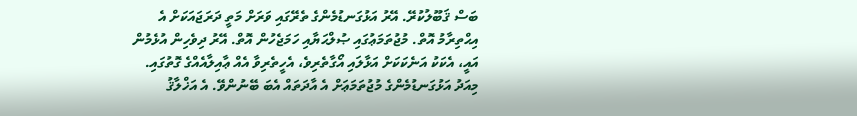ބަސް ޤަބޫލުކުރޭ. އޭރު އަޅުގަނޑުމެންގެ ތެރޭގައި ވަރަށް މަތީ ދަރަޖައަކަށް އެ އިޙްތިރާމު އޮތް. މުޖުތަމަޢުގައި ޞުލްޙަޔާއި ހަމަޖެހުން އޮތް. އޭރު ދިވެހިން އުޅެމުން އައީ، އެކަކު އަނެކަކަށް އަޅާލައި އޯގާތެރިވެ، އެހީތެރިވާ އެއް ޢާއިލާއެއްގެ ގޮތުގައި.
މިއަދު އަޅުގަނޑުމެންގެ މުޖުތަމަޢަށް އެ އާދަތައް އެބަ ބޭނުންވޭ. އެ އަޚްލާޤު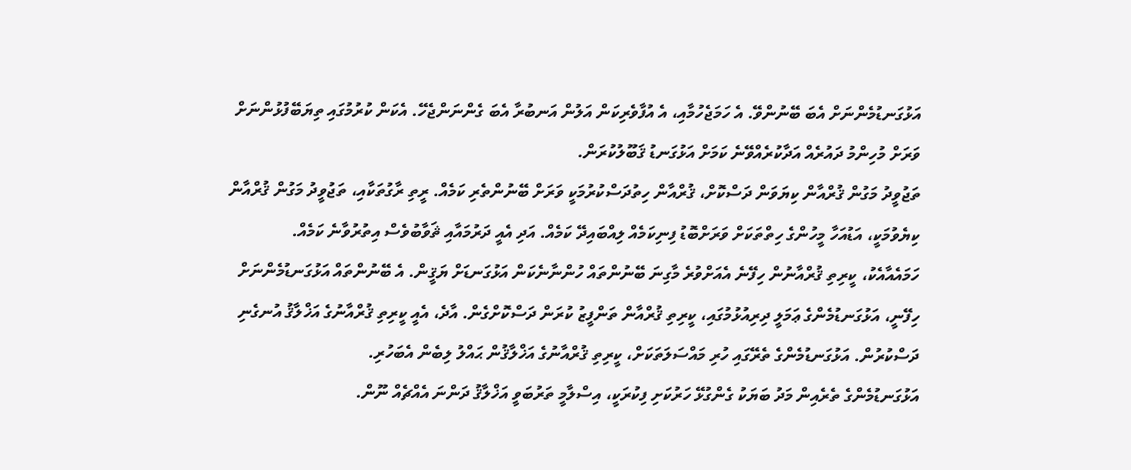އަޅުގަނޑުމެންނަށް އެބަ ބޭނުންވޭ. އެ ހަމަޖެހުމާއި، އެ އުފާވެރިކަން އަލުން އަނބުރާ އެބަ ގެންނަންޖެހޭ. އެކަން ކުރުމުގައި ތިޔަބޭފުޅުންނަށް ވަރަށް މުހިންމު ދައުރެއް އަދާކުރެއްވޭނެ ކަމަށް އަޅުގަނޑު ޤަބޫލުކުރަން.
ތަޖުވީދު މަގުން ޤުރްއާން ކިޔަވަން ދަސްކޮށް، ޤުރްއާން ހިތުދަސްކުރުމަކީ ވަރަށް ބޭނުންތެރި ކަމެއް. ރީތި ރާގުތަކާއި، ތަޖުވީދު މަގުން ޤުރްއާން ކިޔެވުމަކީ، އަޑުއަހާ މީހުންގެ ހިތްތަކަށް ވަރަށްބޮޑު ފިނިކަމެއް ލިއްބައިދޭ ކަމެއް. އަދި އެއީ ދަރުމައާއި ޘަވާބުވެސް އިތުރުވާނެ ކަމެއް.
ހަމައެއާއެކު، ކީރިތި ޤުރްއާނުން ހިފޭނެ އެއަށްވުރެ މާގިނަ ބޭނުންތައް ހުންނާނެކަން އަޅުގަނޑަށް ޔަޤީން. އެ ބޭނުންތައް އަޅުގަނޑުމެންނަށް ހިފޭނީ، އަޅުގަނޑުމެންގެ ޢަމަލީ ދިރިއުޅުމުގައި، ކީރިތި ޤުރްއާން ތަންފީޒު ކުރަން ދަސްކޮށްގެން. އާދެ، އެއީ ކީރިތި ޤުރްއާނުގެ އަޚްލާޤު އުނގެނި ދަސްކުރުން. އަޅުގަނޑުމެންގެ ތެރޭގައި ހުރި މައްސަލަތަކަށް، ކީރިތި ޤުރްއާނުގެ އަޚްލާޤުން ޙައްލު ލިބެން އެބަހުރި.
އަޅުގަނޑުމެންގެ ތެރެއިން މަދު ބަޔަކު ގެންގުޅޭ ހަރުކަށި ފިކުރަކީ، އިސްލާމީ ތަރުބަވީ އަޚްލާޤު ދަންނަ އެއްޗެއް ނޫން.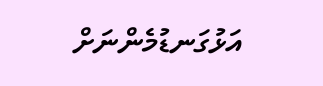އަޅުގަނޑުމެންނަށް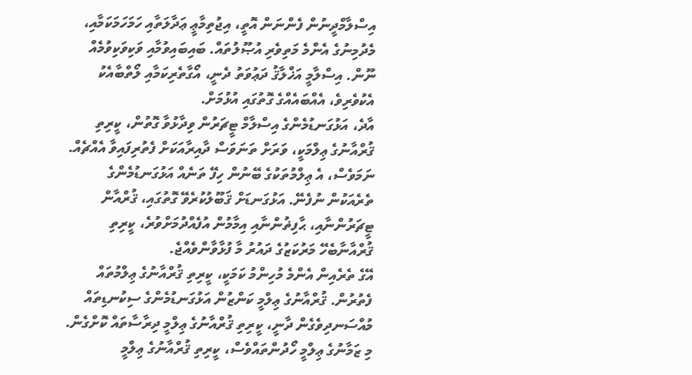އިސްލާމްދީނުން ފެންނަން އޮތީ، އިޖުތިމާޢީ ޢަދާލަތާއި ހަމަހަމަކަމާއި، މެދުމިނުގެ އެންމެ މަތިވެރި އުޞޫލުތައް. ބައިބައިވުމާއި ވަކިވަކިވުމެއް ނޫން. އިސްލާމީ އަޚްލާޤު ދަޢުވަތު ދެނީ، އޯގާތެރިކަމާއި ލޯތްބާއެކު އެކުވެރިވެ، އެއްބައެއްގެ ގޮތުގައި އުޅުމަށް.
އާދެ، އަޅުގަނޑުމެންގެ އިސްލާމް ޓީޗަރުން ވިދާޅުވާ ގޮތުން، ކީރިތި ޤުރްއާނުގެ ޢިލްމަކީ، ވަރަށް ތަނަވަސް ދާއިރާއަކަށް ފެތުރިފައިވާ އެއްޗެއް. ނަމަވެސް، އެ ޢިލްމުތަކުގެ ބޭނުން ހިފޭ ތަނެއް އަޅުގަނޑުމެންގެ ތެރެއަކުން ނުފެނޭ. އަޅުގަނޑަށް ޤަބޫލުކުރެވޭ ގޮތުގައި، ޤުރްއާން ޓީޗަރުންނާއި، ޙާފިޡުންނާއި އިމާމުން އުފެއްދުމަށްވުރެ، ކީރިތި ޤުރްއާނާބެހޭ މަރުކަޒުގެ ދައުރު މާ ފުޅާވާންވެއްޖެ.
އޭގެ ތެރެއިން އެންމެ މުހިންމު ކަމަކީ، ކީރިތި ޤުރްއާނުގެ ޢިލްމުތައް ފެތުރުން. ޤުރްއާނުގެ ޢިލްމީ ކަންޒުން އަޅުގަނޑުމެންގެ ސިކުނޑިތައް މުއްސަނދިވެގެން ދާނީ، ކީރިތި ޤުރްއާނުގެ ޢިލްމީ ދިރާސާތައް ކޮށްގެން. މި ޒަމާނުގެ ޢިލްމީ ހޯދުންތައްވެސް، ކީރިތި ޤުރްއާނުގެ ޢިލްމީ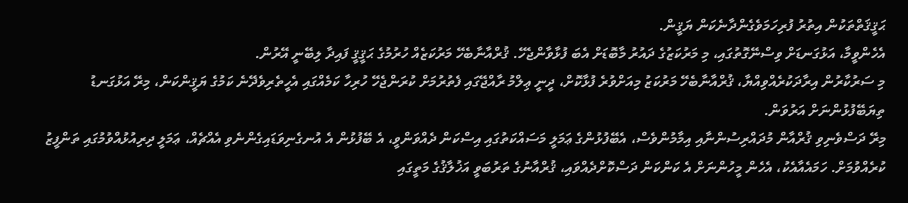ޙަޤީޤަތްތަކުން އިތުރު ފުރިހަމަވެގެންދާނެކަން ޔަޤީން.
އެހެންވީމާ، އަޅުގަނޑަށް ވިސްނޭގޮތުގައި، މި މަރުކަޒުގެ ދައުރު މާބޮޑަށް އެބަ ފުޅާވާންޖެހޭ. ޤުރްއާނާބެހޭ މަރުކަޒެއް ހުރުމުގެ ޙަޤީޤީ ފައިދާ ލިބޭނީ އޭރުން.
މި ސަރުކާރުން އިރާދަކުރެއްވިއްޔާ، ޤުރްއާނާބެހޭ މަރުކަޒު މިއަށްވުރެ ފުޅާކޮށް، ދީނީ ޢިލްމު ރާއްޖޭގައި ފެތުރުމަށް ކުރަންޖެހޭ ހުރިހާ ކަމެއްގައި އެހީތެރިވެދޭނެ ކަމުގެ ޔަޤީންކަން، މިރޭ އަޅުގަނޑު ތިޔަބޭފުޅުންނަށް އަރުވަން.
މިރޭ ދަސްވެނިވި ޤުރްއާން މުދައްރިސުންނާއި އިމާމުންވެސް، އެބޭފުޅުންގެ ޢަމަލީ މަސައްކަތުގައި އިސްކަން ދެއްވަންވީ، އެ ބޭފުޅުން އެ އުނގެނިވަޑައިގެންނެވި އެއްޗެއް، ޢަމަލީ ދިރިއުޅުއްވުމުގައި ތަންފީޒު ކުރެއްވުމަށް. ހަމައެއާއެކު، އެހެން މީހުންނަށް އެ ކަންކަން ދަސްކޮށްދެއްވައި، ޤުރްއާނުގެ ތަރުބަވީ އަޚުލާޤުގެ މަތީގައި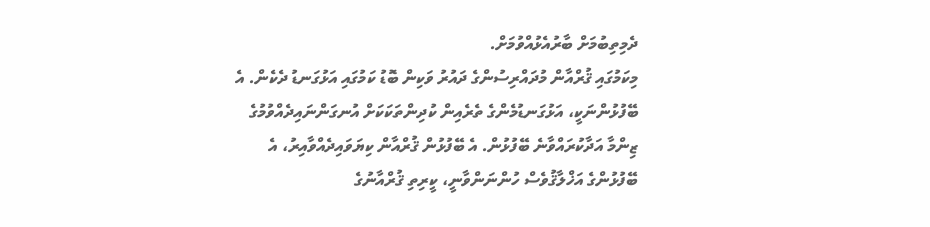ދެމިތިބުމަށް ބާރުއެޅުއްވުމަށް.
މިކަމުގައި ޤުރްއާން މުދައްރިސުންގެ ދައުރު ވަކިން ބޮޑު ކަމުގައި އަޅުގަނޑު ދެކެން. އެ ބޭފުޅުންނަކީ، އަޅުގަނޑުމެންގެ ތެރެއިން ކުދިންތަކަކަށް އުނގަންނައިދެއްވުމުގެ ޒިންމާ އަދާކުރައްވާނެ ބޭފުޅުން. އެ ބޭފުޅުން ޤުރްއާން ކިޔަވައިދެއްވާއިރު، އެ ބޭފުޅުންގެ އަޚްލާޤުވެސް ހުންނަންވާނީ، ކީރިތި ޤުރްއާނުގެ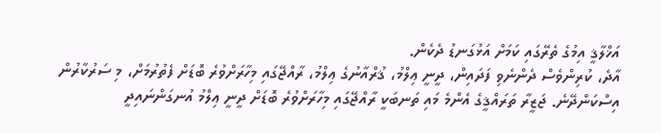އަޚްލާޤީ އިމުގެ ތެރޭގައި ކަމަށް އަޅުގަނޑު ދެކެން.
އާދެ، ކުރިންވެސް ދެންނެވި ފަދައިން، ދީނީ ޢިލްމު، ޤުރްއާނުގެ ޢިލްމު، ރާއްޖޭގައި މިހާރަށްވުރެ ބޮޑަށް ފެތުރުމަށް، މި ސަރުކާރުން އިސްކަންދޭނެ. ޖަޒީރާ ތަރައްޤީގެ އެންމެ މައި ތަނބަކީ ރާއްޖޭގައި މިހާރަށްވުރެ ބޮޑަށް ދީނީ ޢިލްމު އުނގަންނައިދީ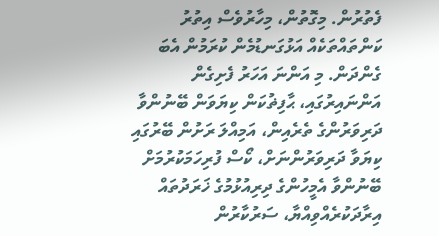ފެތުރުން. މިގޮތުން، މިހާރުވެސް އިތުރު ކަންތައްތަކެއް އަޅުގަނޑުމެން ކުރަމުން އެބަ ގެންދަން. މި އަންނަ އަހަރު ފެށިގެން އަންނައިރުގައި، ޙާފިޡުކަން ކިޔަވަން ބޭނުންވާ ދަރިވަރުންގެ ތެރެއިން، އަމިއްލަ ރަށުން ބޭރުގައި ކިޔަވާ ދަރިވަރުންނަށް، ކޯސް ފުރިހަމަކުރުމަށް ބޭނުންވާ އެމީހުންގެ ދިރިއުޅުމުގެ ޚަރަދުތައް އިރާދަކުރެއްވިއްޔާ، ސަރުކާރުން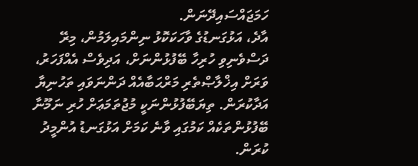ހަމަޖައްސައިދޭނަން.
އާދެ، އަޅުގަނޑުގެ ވާހަކަކޮޅު ނިންމައިލަމުން، މިރޭ ދަސްވެނިވި ހުރިހާ ބޭފުޅުންނަށް، އަދިވެސް އެއްފަހަރު، ވަރަށް އިޚްލާޞްތެރި މަރްޙަބާއެއް ދަންނަވައި ތަހުނިޔާ އަދާކުރަން. ތިޔަބޭފުޅުންނަކީ މުޖުތަމަޢަށް ހުރި ނަމޫނާ ބޭފުޅުންތަކެއް ކަމުގައި ވާނެ ކަމަށް އަޅުގަނޑު އުންމީދު ކުރަން.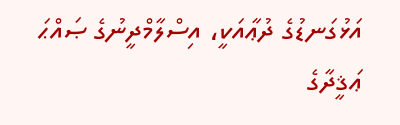އަޅުގަނޑުގެ ދުޢާއަކީ، އިސްލާމްދީނުގެ ޞައްޙަ ޢަޤީދާގެ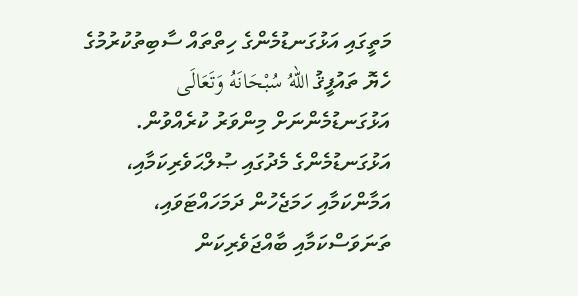މަތީގައި އަޅުގަނޑުމެންގެ ހިތްތައް ސާބިތުކުރުމުގެ ހެޔޮ ތައުފީޤު اللهُ سُبْحَانَهُ وَتَعَالَى އަޅުގަނޑުމެންނަށް މިންވަރު ކުރެއްވުން. އަޅުގަނޑުމެންގެ މެދުގައި ޞުލްޙަވެރިކަމާއި، އަމާންކަމާއި ހަމަޖެހުން ދަމަހައްޓަވައި، ތަނަވަސްކަމާއި ބާއްޖަވެރިކަން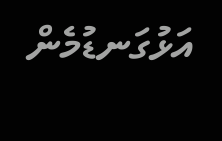އަޅުގަނޑުމެން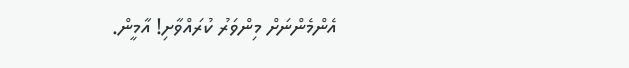އެންމެންނަށް މިންވަރު ކުރައްވާށި! އާމީން.